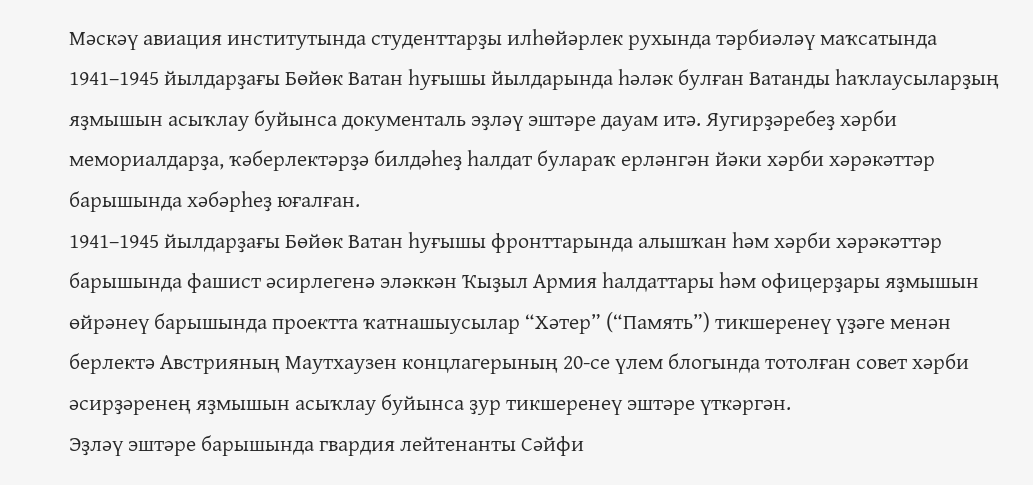Мәскәү авиация институтында студенттарҙы илһөйәрлек рухында тәрбиәләү маҡсатында 1941–1945 йылдарҙағы Бөйөк Ватан һуғышы йылдарында һәләк булған Ватанды һаҡлаусыларҙың яҙмышын асыҡлау буйынса документаль эҙләү эштәре дауам итә. Яугирҙәребеҙ хәрби мемориалдарҙа, ҡәберлектәрҙә билдәһеҙ һалдат булараҡ ерләнгән йәки хәрби хәрәкәттәр барышында хәбәрһеҙ юғалған.
1941–1945 йылдарҙағы Бөйөк Ватан һуғышы фронттарында алышҡан һәм хәрби хәрәкәттәр барышында фашист әсирлегенә эләккән Ҡыҙыл Армия һалдаттары һәм офицерҙары яҙмышын өйрәнеү барышында проектта ҡатнашыусылар “Хәтер” (“Память”) тикшеренеү үҙәге менән берлектә Австрияның Маутхаузен концлагерының 20-се үлем блогында тотолған совет хәрби әсирҙәренең яҙмышын асыҡлау буйынса ҙур тикшеренеү эштәре үткәргән.
Эҙләү эштәре барышында гвардия лейтенанты Сәйфи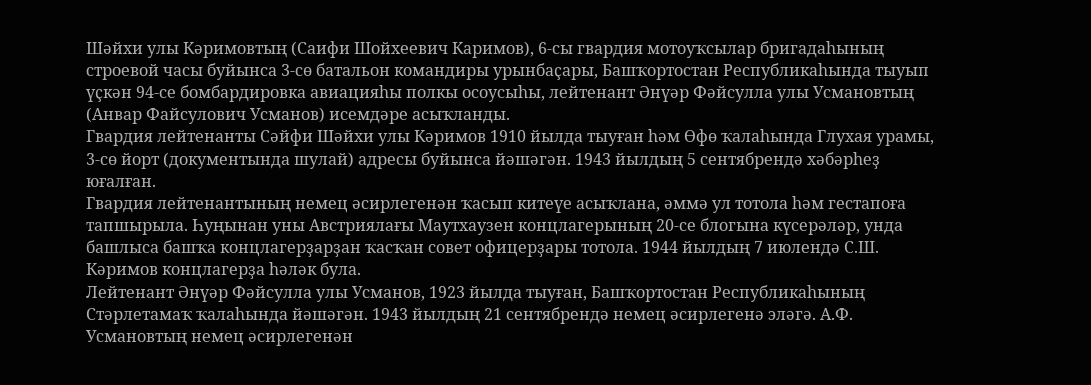Шәйхи улы Кәримовтың (Саифи Шойхеевич Каримов), 6-сы гвардия мотоуҡсылар бригадаһының строевой часы буйынса 3-сө батальон командиры урынбаҫары, Башҡортостан Республикаһында тыуып үҫкән 94-се бомбардировка авиацияһы полкы осоусыһы, лейтенант Әнүәр Фәйсулла улы Усмановтың (Анвар Файсулович Усманов) исемдәре асыҡланды.
Гвардия лейтенанты Сәйфи Шәйхи улы Кәримов 1910 йылда тыуған һәм Өфө ҡалаһында Глухая урамы, 3-сө йорт (документында шулай) адресы буйынса йәшәгән. 1943 йылдың 5 сентябрендә хәбәрһеҙ юғалған.
Гвардия лейтенантының немец әсирлегенән ҡасып китеүе асыҡлана, әммә ул тотола һәм гестапоға тапшырыла. Һуңынан уны Австриялағы Маутхаузен концлагерының 20-се блогына күсерәләр, унда башлыса башҡа концлагерҙарҙан ҡасҡан совет офицерҙары тотола. 1944 йылдың 7 июлендә С.Ш. Кәримов концлагерҙа һәләк була.
Лейтенант Әнүәр Фәйсулла улы Усманов, 1923 йылда тыуған, Башҡортостан Республикаһының Стәрлетамаҡ ҡалаһында йәшәгән. 1943 йылдың 21 сентябрендә немец әсирлегенә эләгә. А.Ф. Усмановтың немец әсирлегенән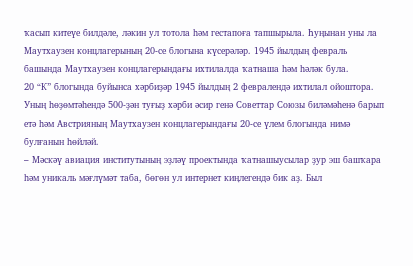ҡасып китеүе билдәле, ләкин ул тотола һәм гестапоға тапшырыла. Һуңынан уны ла Маутхаузен концлагерының 20-се блогына күсерәләр. 1945 йылдың февраль башында Маутхаузен концлагерындағы ихтилалда ҡатнаша һәм һәләк була.
20 “К” блогында буйынса хәрбиҙәр 1945 йылдың 2 февралендә ихтилал ойоштора. Уның һөҙөмтәһендә 500-ҙән туғыҙ хәрби әсир генә Советтар Союзы биләмәһенә барып етә һәм Австрияның Маутхаузен концлагерындағы 20-се үлем блогында нимә булғанын һөйләй.
– Мәскәү авиация институтының эҙләү проектында ҡатнашыусылар ҙур эш башҡара һәм уникаль мәғлүмәт таба, бөгөн ул интернет киңлегендә бик аҙ. Был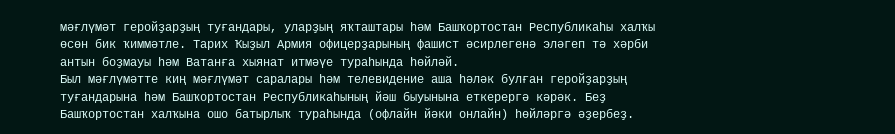мәғлүмәт геройҙарҙың туғандары, уларҙың яҡташтары һәм Башҡортостан Республикаһы халҡы өсөн бик ҡиммәтле. Тарих Ҡыҙыл Армия офицерҙарының фашист әсирлегенә эләгеп тә хәрби антын боҙмауы һәм Ватанға хыянат итмәүе тураһында һөйләй.
Был мәғлүмәтте киң мәғлүмәт саралары һәм телевидение аша һәләк булған геройҙарҙың туғандарына һәм Башҡортостан Республикаһының йәш быуынына еткерергә кәрәк. Беҙ Башҡортостан халҡына ошо батырлыҡ тураһында (офлайн йәки онлайн) һөйләргә әҙербеҙ.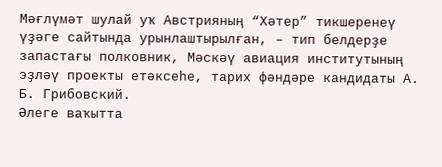Мәғлүмәт шулай уҡ Австрияның “Хәтер” тикшеренеү үҙәге сайтында урынлаштырылған, – тип белдерҙе запастағы полковник, Мәскәү авиация институтының эҙләү проекты етәксеһе, тарих фәндәре кандидаты А. Б. Грибовский.
Әлеге ваҡытта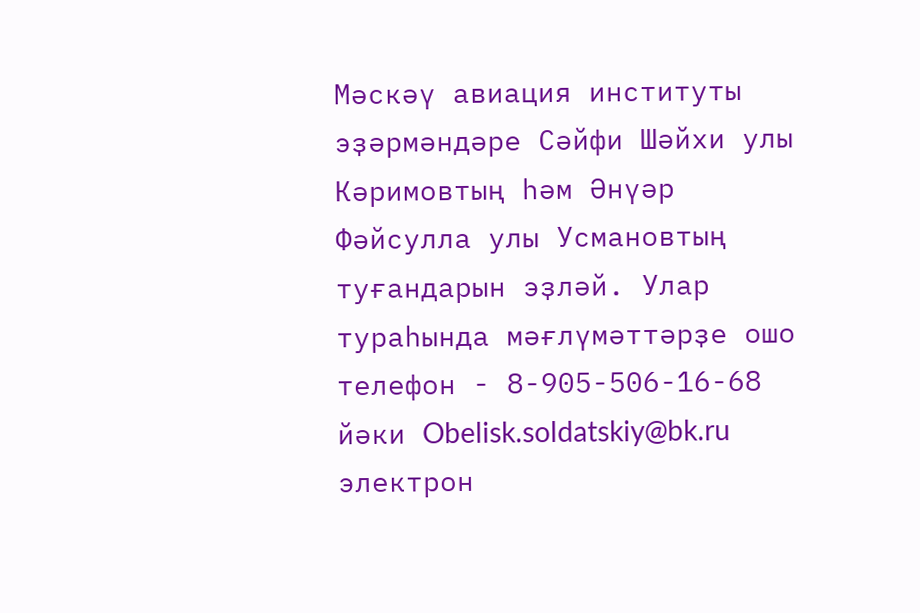Мәскәү авиация институты эҙәрмәндәре Сәйфи Шәйхи улы Кәримовтың һәм Әнүәр Фәйсулла улы Усмановтың туғандарын эҙләй. Улар тураһында мәғлүмәттәрҙе ошо телефон - 8-905-506-16-68 йәки Obelisk.soldatskiy@bk.ru электрон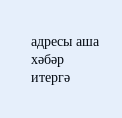адресы аша хәбәр итергә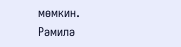мөмкин.
Рәмилә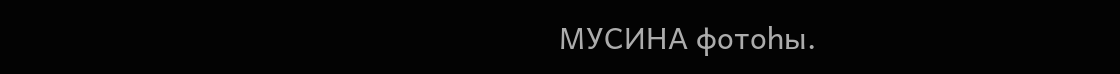МУСИНА фотоһы.